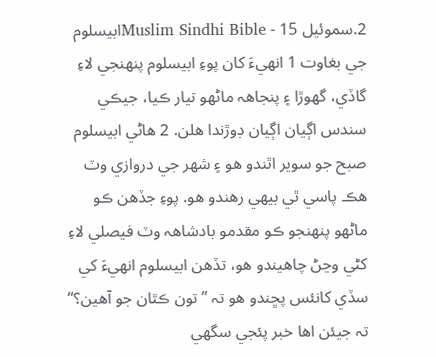2.سموئيل 15 - Muslim Sindhi Bibleابيسلوم جي بغاوت 1 انهيءَ کان پوءِ ابيسلوم پنهنجي لاءِ گاڏي، گھوڙا ۽ پنجاهہ ماڻهو تيار ڪيا، جيڪي سندس اڳيان اڳيان ڊوڙندا هلن. 2 هاڻي ابيسلوم صبح جو سوير اٿندو هو ۽ شهر جي دروازي وٽ هڪ پاسي ٿي بيهي رهندو هو. پوءِ جڏهن ڪو ماڻهو پنهنجو ڪو مقدمو بادشاهہ وٽ فيصلي لاءِ کڻي وڃڻ چاهيندو هو، تڏهن ابيسلوم انهيءَ کي سڏي کانئس پڇندو هو تہ ”تون ڪٿان جو آهين؟“ تہ جيئن اها خبر پئجي سگھي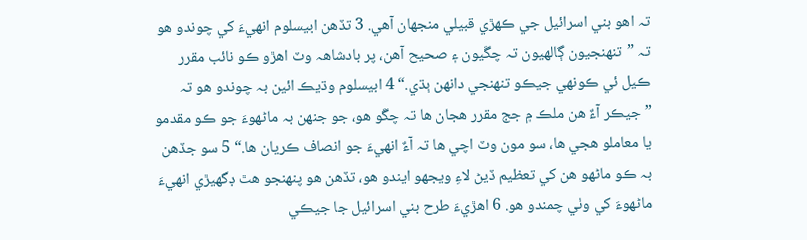تہ اهو بني اسرائيل جي ڪهڙي قبيلي منجھان آهي. 3 تڏهن ابيسلوم انهيءَ کي چوندو هو تہ ”تنهنجيون ڳالهيون تہ چڱيون ۽ صحيح آهن، پر بادشاهہ وٽ اهڙو ڪو نائب مقرر ڪيل ئي ڪونهي جيڪو تنهنجي دانهن ٻڌي.“ 4 ابيسلوم وڌيڪ ائين بہ چوندو هو تہ ”جيڪر آءٌ هن ملڪ ۾ جج مقرر هجان ها تہ چڱو هو، جو جنهن بہ ماڻهوءَ جو ڪو مقدمو يا معاملو هجي ها، سو مون وٽ اچي ها تہ آءٌ انهيءَ جو انصاف ڪريان ها.“ 5 سو جڏهن بہ ڪو ماڻهو هن کي تعظيم ڏيڻ لاءِ ويجھو ايندو هو، تڏهن هو پنهنجو هٿ ڊگھيڙي انهيءَ ماڻهوءَ کي وٺي چمندو هو. 6 اهڙيءَ طرح بني اسرائيل جا جيڪي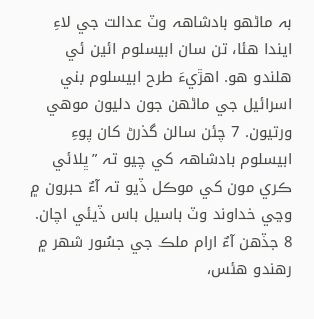بہ ماڻهو بادشاهہ وٽ عدالت جي لاءِ ايندا هئا، تن سان ابيسلوم ائين ئي هلندو هو. اهڙيءَ طرح ابيسلوم بني اسرائيل جي ماڻهن جون دليون موهي ورتيون. 7 چئن سالن گذرڻ کان پوءِ ابيسلوم بادشاهہ کي چيو تہ ”ڀلائي ڪري مون کي موڪل ڏيو تہ آءٌ حبرون ۾ وڃي خداوند وٽ باسيل باس ڏيئي اچان. 8 جڏهن آءٌ ارام ملڪ جي جسُور شهر ۾ رهندو هئس،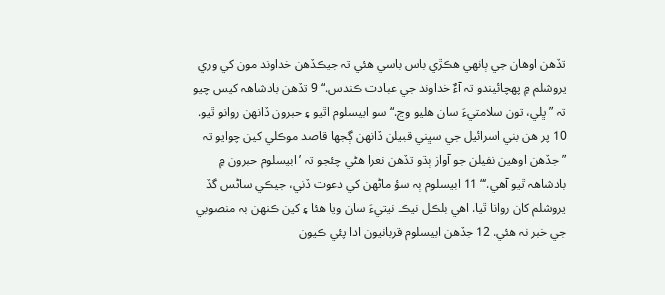تڏهن اوهان جي ٻانهي هڪڙي باس باسي هئي تہ جيڪڏهن خداوند مون کي وري يروشلم ۾ پهچائيندو تہ آءٌ خداوند جي عبادت ڪندس.“ 9 تڏهن بادشاهہ کيس چيو تہ ”ڀلي، تون سلامتيءَ سان هليو وڃ.“ سو ابيسلوم اٿيو ۽ حبرون ڏانهن روانو ٿيو. 10 پر هن بني اسرائيل جي سڀني قبيلن ڏانهن ڳجھا قاصد موڪلي کين چوايو تہ ”جڏهن اوهين نفيلن جو آواز ٻڌو تڏهن نعرا هڻي چئجو تہ ’ابيسلوم حبرون ۾ بادشاهہ ٿيو آهي.‘“ 11 ابيسلوم ٻہ سؤ ماڻهن کي دعوت ڏني، جيڪي ساڻس گڏ يروشلم کان روانا ٿيا. اهي بلڪل نيڪ نيتيءَ سان ويا هئا ۽ کين ڪنهن بہ منصوبي جي خبر نہ هئي. 12 جڏهن ابيسلوم قربانيون ادا پئي ڪيون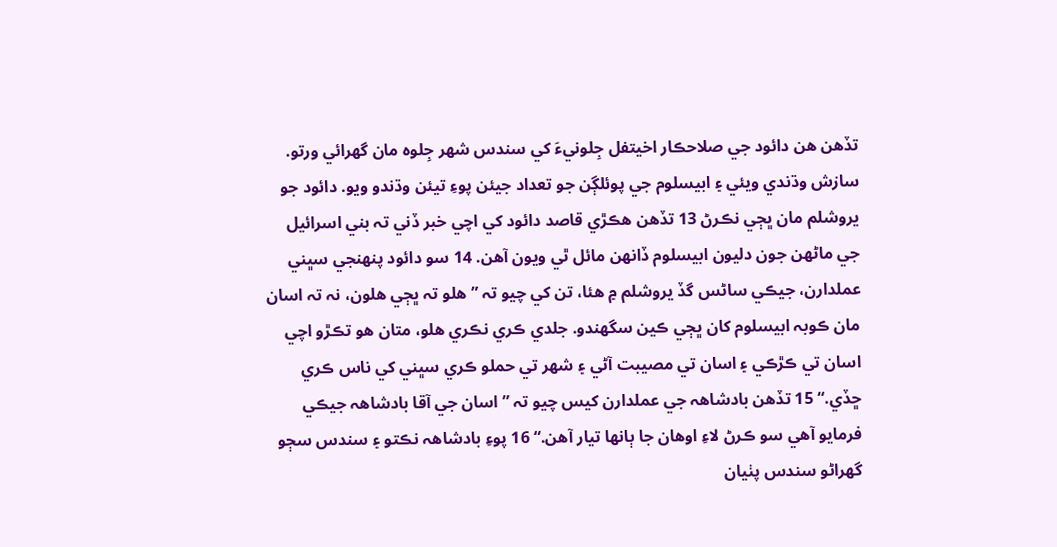تڏهن هن دائود جي صلاحڪار اخيتفل جِلونيءَ کي سندس شهر جِلوہ مان گھرائي ورتو. سازش وڌندي ويئي ۽ ابيسلوم جي پوئلڳن جو تعداد جيئن پوءِ تيئن وڌندو ويو. دائود جو يروشلم مان ڀڄي نڪرڻ 13 تڏهن هڪڙي قاصد دائود کي اچي خبر ڏني تہ بني اسرائيل جي ماڻهن جون دليون ابيسلوم ڏانهن مائل ٿي ويون آهن. 14 سو دائود پنهنجي سڀني عملدارن، جيڪي ساڻس گڏ يروشلم ۾ هئا، تن کي چيو تہ ”هلو تہ ڀڄي هلون، نہ تہ اسان مان ڪوبہ ابيسلوم کان ڀڄي ڪين سگھندو. جلدي ڪري نڪري هلو، متان هو تڪڙو اچي اسان تي ڪڙڪي ۽ اسان تي مصيبت آڻي ۽ شهر تي حملو ڪري سڀني کي ناس ڪري ڇڏي.“ 15 تڏهن بادشاهہ جي عملدارن کيس چيو تہ ”اسان جي آقا بادشاهہ جيڪي فرمايو آهي سو ڪرڻ لاءِ اوهان جا ٻانها تيار آهن.“ 16 پوءِ بادشاهہ نڪتو ۽ سندس سڄو گھراڻو سندس پٺيان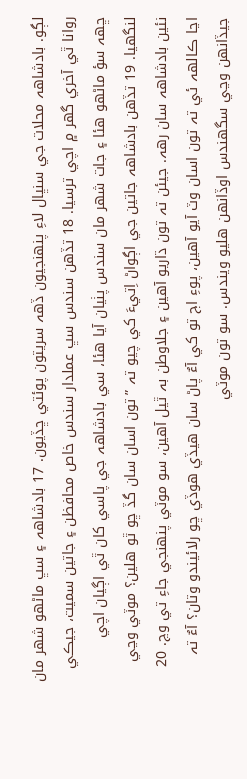لڳو. بادشاهہ محلات جي سنڀال لاءِ پنهنجيون ڏهہ سريتون پوئتي ڇڏيون. 17 بادشاهہ ۽ سڀ ماڻهو شهر مان روانا ٿي آخري گھر ۾ اچي ترسيا. 18 تڏهن سندس سڀ عملدار سندس خاص محافظن ۽ جاتين سميت، جيڪي ڇهہ سؤ ماڻهو هئا ۽ جات شهر مان سندس پٺيان آيا هئا، سي بادشاهہ جي پاسي کان ٿي اڳيان اچي لنگھيا. 19 تڏهن بادشاهہ جاتين جي اڳواڻ اِتيءَ کي چيو تہ ”تون اسان سان گڏ ڇو ٿو هلين؟ موٽي وڃي نئين بادشاهہ سان رهہ. جيئن تہ تون ڌاريو آهين ۽ جلاوطن بہ ٿيل آهين، سو موٽي پنهنجي جاءِ تي وڃ. 20 اڃا ڪالهہ ئي تہ تون اسان وٽ آيو آهين، پوءِ اڄ تو کي آءٌ پاڻ سان هيڏي هوڏي ڇو رلائيندو وتان؟ آءٌ تہ جيڏانهن وڃي سگھندس اوڏانهن هليو ويندس. سو تون موٽي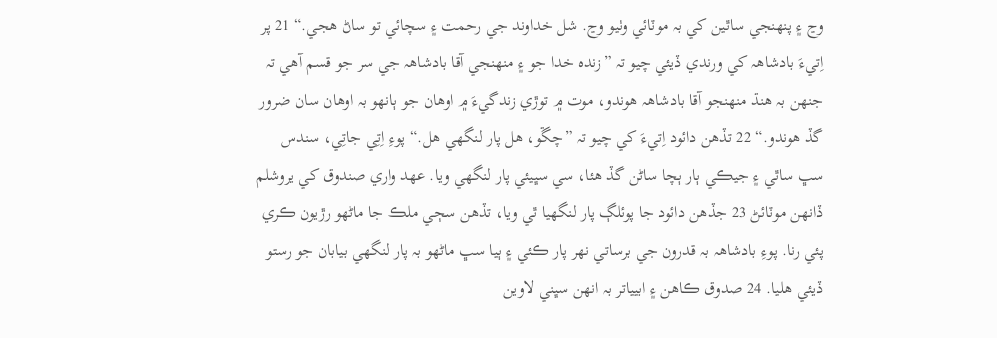وڃ ۽ پنهنجي ساٿين کي بہ موٽائي وٺيو وڃ. شل خداوند جي رحمت ۽ سچائي تو ساڻ هجي.“ 21 پر اِتيءَ بادشاهہ کي ورندي ڏيئي چيو تہ ”زندہ خدا جو ۽ منهنجي آقا بادشاهہ جي سر جو قسم آهي تہ جنهن بہ هنڌ منهنجو آقا بادشاهہ هوندو، موت ۾ توڙي زندگيءَ ۾ اوهان جو ٻانهو بہ اوهان سان ضرور گڏ هوندو.“ 22 تڏهن دائود اِتيءَ کي چيو تہ ”چڱو، هل پار لنگھي هل.“ پوءِ اِتِي جاتِي، سندس سڀ ساٿي ۽ جيڪي ٻار ٻچا ساڻن گڏ هئا، سي سڀيئي پار لنگھي ويا. عهد واري صندوق کي يروشلم ڏانهن موٽائڻ 23 جڏهن دائود جا پوئلڳ پار لنگھيا ٿي ويا، تڏهن سڄي ملڪ جا ماڻهو رڙيون ڪري پئي رنا. پوءِ بادشاهہ بہ قدرون جي برساتي نهر پار ڪئي ۽ ٻيا سڀ ماڻهو بہ پار لنگھي بيابان جو رستو ڏيئي هليا. 24 صدوق ڪاهن ۽ ابيياتر بہ انهن سڀني لاوين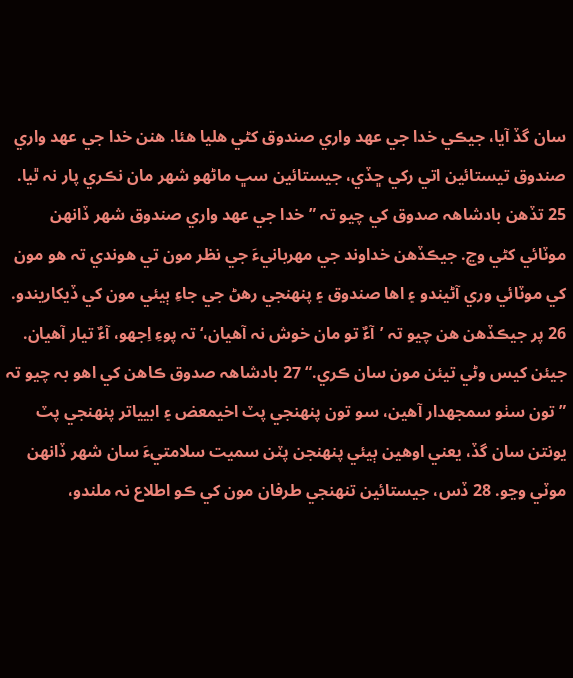سان گڏ آيا، جيڪي خدا جي عهد واري صندوق کڻي هليا هئا. هنن خدا جي عهد واري صندوق تيستائين اتي رکي ڇڏي، جيستائين سڀ ماڻهو شهر مان نڪري پار نہ ٿيا. 25 تڏهن بادشاهہ صدوق کي چيو تہ ”خدا جي عهد واري صندوق شهر ڏانهن موٽائي کڻي وڃ. جيڪڏهن خداوند جي مهربانيءَ جي نظر مون تي هوندي تہ هو مون کي موٽائي وري آڻيندو ۽ اها صندوق ۽ پنهنجي رهڻ جي جاءِ ٻيئي مون کي ڏيکاريندو. 26 پر جيڪڏهن هن چيو تہ ’آءٌ تو مان خوش نہ آهيان،‘ تہ پوءِ اِجھو، آءٌ تيار آهيان. جيئن کيس وڻي تيئن مون سان ڪري.“ 27 بادشاهہ صدوق ڪاهن کي اهو بہ چيو تہ ”تون سٺو سمجھدار آهين، سو تون پنهنجي پٽ اخيمعض ۽ ابيياتر پنهنجي پٽ يونتن سان گڏ، يعني اوهين ٻيئي پنهنجن پٽن سميت سلامتيءَ سان شهر ڏانهن موٽي وڃو. 28 ڏس، جيستائين تنهنجي طرفان مون کي ڪو اطلاع نہ ملندو،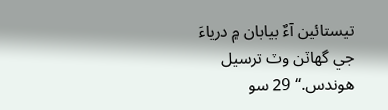تيستائين آءٌ بيابان ۾ درياءَ جي گھاٽن وٽ ترسيل هوندس.“ 29 سو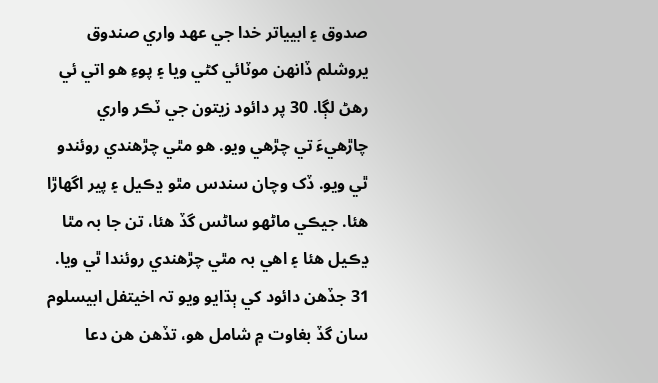صدوق ۽ ابيياتر خدا جي عهد واري صندوق يروشلم ڏانهن موٽائي کڻي ويا ۽ پوءِ هو اتي ئي رهڻ لڳا. 30 پر دائود زيتون جي ٽڪر واري چاڙهيءَ تي چڙهي ويو. هو مٿي چڙهندي روئندو ٿي ويو. ڏک وچان سندس مٿو ڍڪيل ۽ پير اگھاڙا هئا. جيڪي ماڻهو ساڻس گڏ هئا، تن جا بہ مٿا ڍڪيل هئا ۽ اهي بہ مٿي چڙهندي روئندا ٿي ويا. 31 جڏهن دائود کي ٻڌايو ويو تہ اخيتفل ابيسلوم سان گڏ بغاوت ۾ شامل هو، تڏهن هن دعا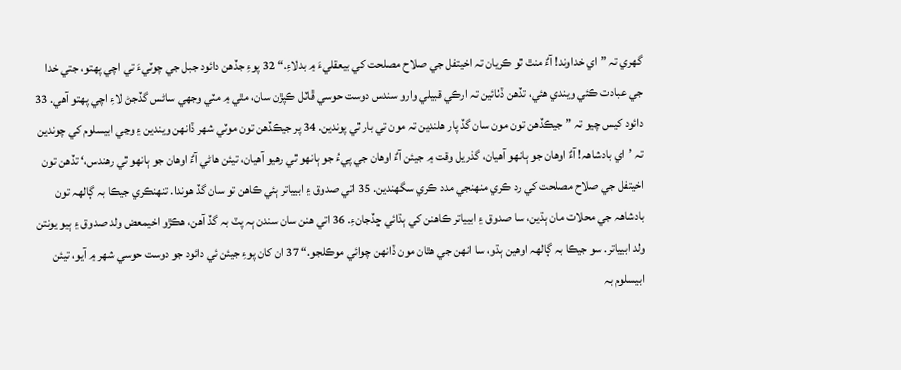گھري تہ ”اي خداوند! آءٌ منٿ ٿو ڪريان تہ اخيتفل جي صلاح مصلحت کي بيعقليءَ ۾ بدلاءِ.“ 32 پوءِ جڏهن دائود جبل جي چوٽيءَ تي اچي پهتو، جتي خدا جي عبادت ڪئي ويندي هئي، تڏهن ڏٺائين تہ ارڪي قبيلي وارو سندس دوست حوسي ڦاٽل ڪپڙن سان، مٿي ۾ مٽي وجھي ساڻس گڏجڻ لاءِ اچي پهتو آهي. 33 دائود کيس چيو تہ ”جيڪڏهن تون مون سان گڏ پار هلندين تہ مون تي بار ٿي پوندين. 34 پر جيڪڏهن تون موٽي شهر ڏانهن ويندين ۽ وڃي ابيسلوم کي چوندين تہ ’اي بادشاهہ! آءٌ اوهان جو ٻانهو آهيان، گذريل وقت ۾ جيئن آءٌ اوهان جي پيءُ جو ٻانهو ٿي رهيو آهيان، تيئن هاڻي آءٌ اوهان جو ٻانهو ٿي رهندس،‘ تڏهن تون اخيتفل جي صلاح مصلحت کي رد ڪري منهنجي مدد ڪري سگھندين. 35 اتي صدوق ۽ ابيياتر ٻئي ڪاهن تو سان گڏ هوندا. تنهنڪري جيڪا بہ ڳالهہ تون بادشاهہ جي محلات مان ٻڌين، سا صدوق ۽ ابيياتر ڪاهنن کي ٻڌائي ڇڏجانءِ. 36 اتي هنن سان سندن ٻہ پٽ بہ گڏ آهن، هڪڙو اخيمعض ولد صدوق ۽ ٻيو يونتن ولد ابيياتر. سو جيڪا بہ ڳالهہ اوهين ٻڌو، سا انهن جي هٿان مون ڏانهن چوائي موڪلجو.“ 37 ان کان پوءِ جيئن ئي دائود جو دوست حوسي شهر ۾ آيو، تيئن ابيسلوم بہ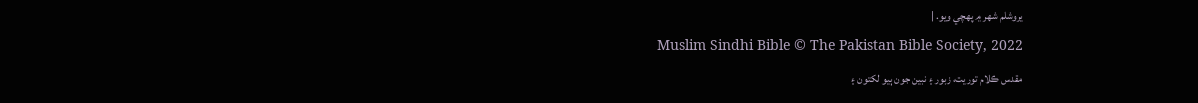يروشلم شهر ۾ پهچي ويو. |
Muslim Sindhi Bible © The Pakistan Bible Society, 2022
مقدس ڪلام توريت، زبور ۽ نبين جون ٻيو لکتون ۽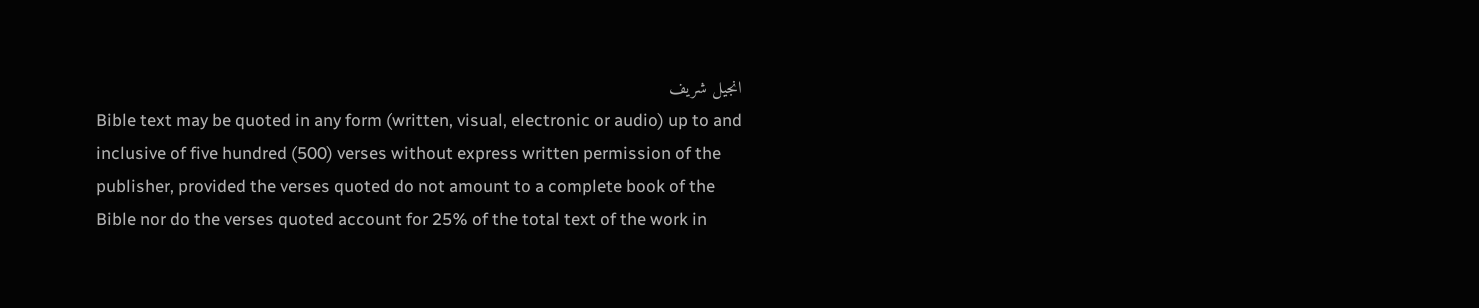انجيل شريف
Bible text may be quoted in any form (written, visual, electronic or audio) up to and inclusive of five hundred (500) verses without express written permission of the publisher, provided the verses quoted do not amount to a complete book of the Bible nor do the verses quoted account for 25% of the total text of the work in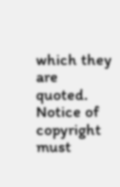which they are quoted. Notice of copyright must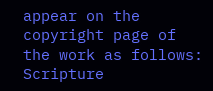appear on the copyright page of the work as follows:
Scripture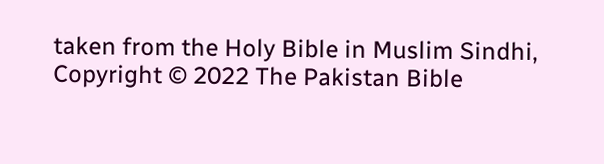taken from the Holy Bible in Muslim Sindhi,
Copyright © 2022 The Pakistan Bible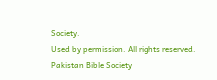Society.
Used by permission. All rights reserved.
Pakistan Bible Society